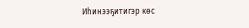Иһинээҕитигэр көс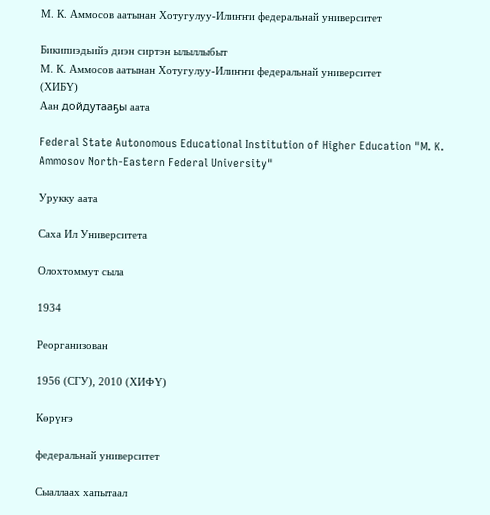М. К. Аммосов аатынан Хотугулуу-Илиҥҥи федеральнай университет

Бикипиэдьийэ диэн сиртэн ылыллыбыт
М. К. Аммосов аатынан Хотугулуу-Илиҥҥи федеральнай университет
(ХИБҮ)
Аан дойдутааҕы аата

Federal State Autonomous Educational Institution of Higher Education "M. K. Ammosov North-Eastern Federal University"

Урукку аата

Саха Ил Университета

Олохтоммут сыла

1934

Реорганизован

1956 (СГУ), 2010 (ХИФҮ)

Көрүҥэ

федеральнай университет

Сыаллаах хапытаал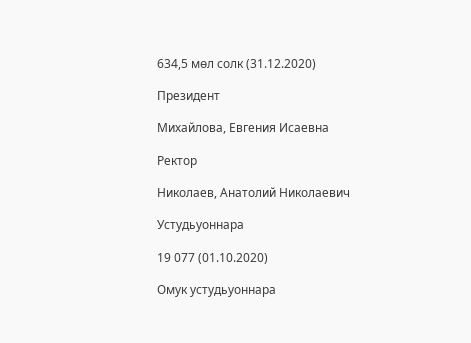634,5 мөл солк (31.12.2020)

Президент

Михайлова, Евгения Исаевна

Ректор

Николаев, Анатолий Николаевич

Устудьуоннара

19 077 (01.10.2020)

Омук устудьуоннара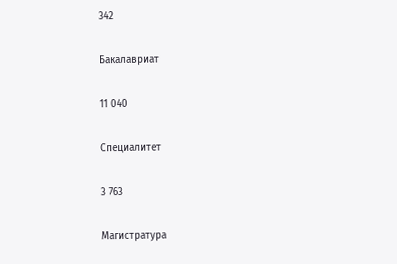342

Бакалавриат

11 040

Специалитет

3 763

Магистратура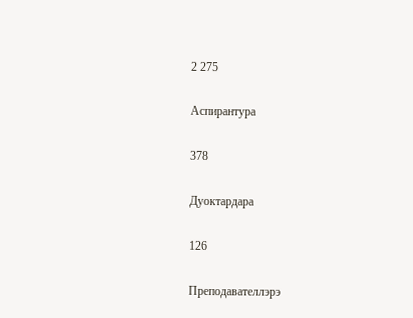2 275

Аспирантура

378

Дуоктардара

126

Преподавателлэрэ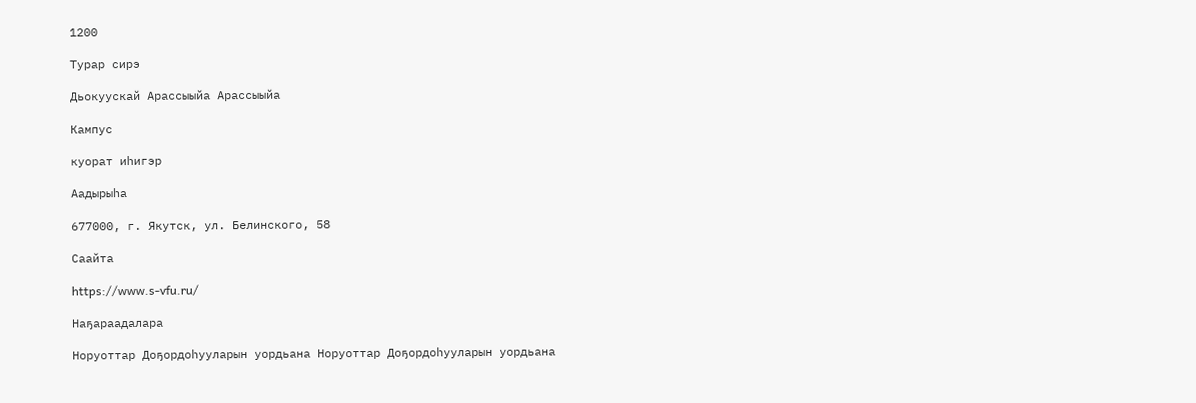1200

Турар сирэ

Дьокуускай Арассыыйа Арассыыйа

Кампус

куорат иһигэр

Аадырыһа

677000, г. Якутск, ул. Белинского, 58

Саайта

https://www.s-vfu.ru/

Наҕараадалара

Норуоттар Доҕордоһууларын уордьана Норуоттар Доҕордоһууларын уордьана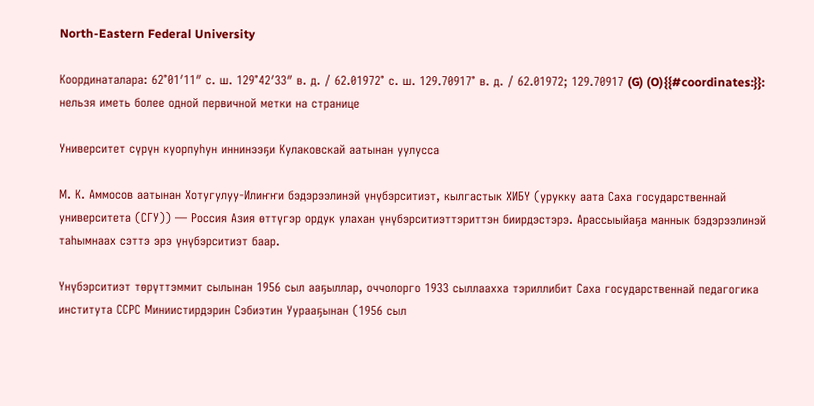North-Eastern Federal University

Координаталара: 62°01′11″ с. ш. 129°42′33″ в. д. / 62.01972° с. ш. 129.70917° в. д. / 62.01972; 129.70917 (G) (O){{#coordinates:}}: нельзя иметь более одной первичной метки на странице

Университет сүрүн куорпуһун иннинээҕи Кулаковскай аатынан уулусса

М. К. Аммосов аатынан Хотугулуу-Илиҥҥи бэдэрээлинэй үнүбэрситиэт, кылгастык ХИБҮ (урукку аата Саха государственнай университета (СГУ)) — Россия Азия өттүгэр ордук улахан үнүбэрситиэттэриттэн биирдэстэрэ. Арассыыйаҕа маннык бэдэрээлинэй таһымнаах сэттэ эрэ үнүбэрситиэт баар.

Үнүбэрситиэт төрүттэммит сылынан 1956 сыл ааҕыллар, оччолорго 1933 сыллаахха тэриллибит Саха государственнай педагогика института ССРС Миниистирдэрин Сэбиэтин Уурааҕынан (1956 сыл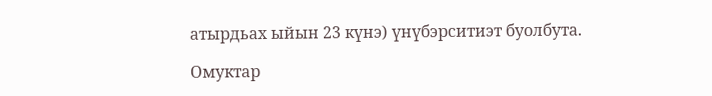атырдьах ыйын 23 күнэ) үнүбэрситиэт буолбута.

Омуктар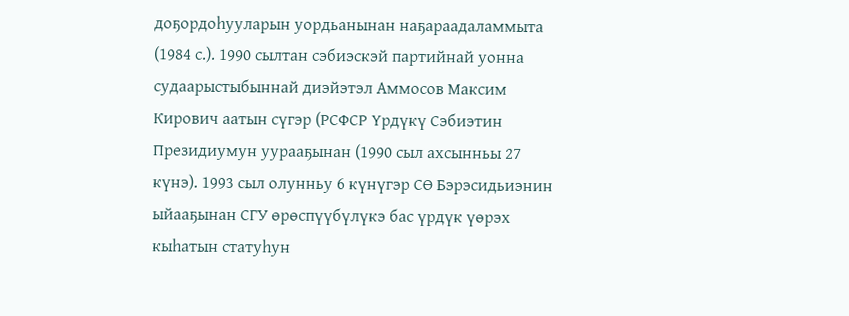доҕордоһууларын уордьанынан наҕараадаламмыта (1984 с.). 1990 сылтан сэбиэскэй партийнай уонна судаарыстыбыннай диэйэтэл Аммосов Максим Кирович аатын сүгэр (РСФСР Үрдүкү Сэбиэтин Президиумун уурааҕынан (1990 сыл ахсынньы 27 күнэ). 1993 сыл олунньу 6 күнүгэр СӨ Бэрэсидьиэнин ыйааҕынан СГУ өрөспүүбүлүкэ бас үрдүк үөрэх кыһатын статуһун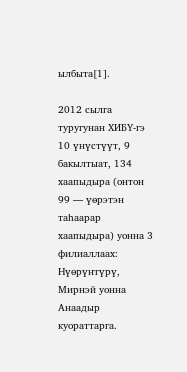ылбыта[1].

2012 сылга туругунан ХИБҮ-гэ 10 үнүстүүт, 9 бакылтыат, 134 хаапыдыра (онтон 99 — үөрэтэн таһаарар хаапыдыра) уонна 3 филиаллаах: Нүөрүҥгүрү, Мирнэй уонна Анаадыр куораттарга.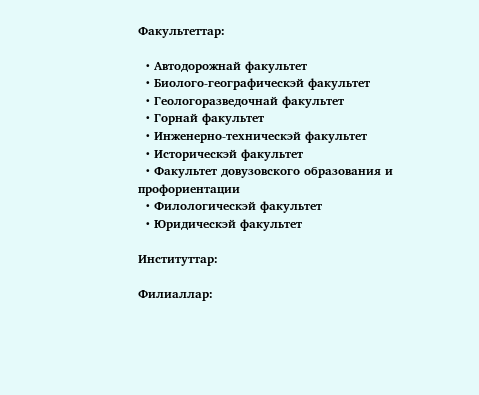Факультеттар:

  • Автодорожнай факультет
  • Биолого-географическэй факультет
  • Геологоразведочнай факультет
  • Горнай факультет
  • Инженерно-техническэй факультет
  • Историческэй факультет
  • Факультет довузовского образования и профориентации
  • Филологическэй факультет
  • Юридическэй факультет

Институттар:

Филиаллар: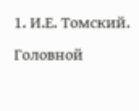1. И.Е. Томский. Головной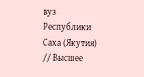вуз Республики Саха (Якутия) // Высшее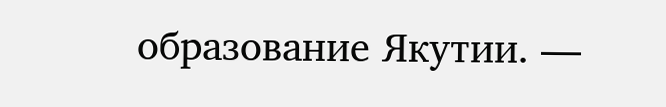образование Якутии. —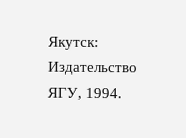Якутск: Издательство ЯГУ, 1994.